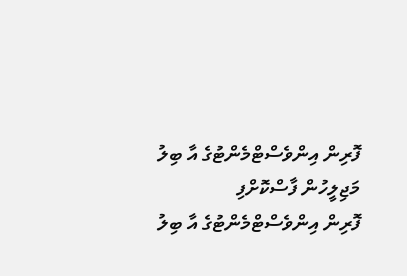ފޮރިން އިންވެސްޓްމެންޓުގެ އާ ބިލު މަޖިލީހުން ފާސްކޮށްފި
ފޮރިން އިންވެސްޓްމެންޓުގެ އާ ބިލު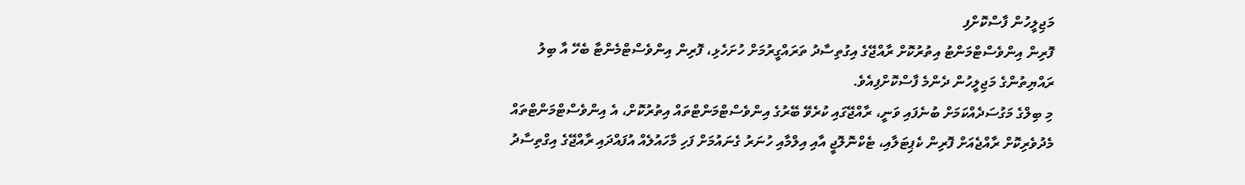މަޖިލީހުން ފާސްކޮށްފި
ފޮރިން އިންވެސްޓްމަންޓު އިތުރުކޮށް ރާއްޖޭގެ އިގުތިސާދު ތަރައްގީރުމަށް ހުށަހެޅި، ފޮރިން އިންވެސްޓްމެންޓާ ބެހޭ އާ ބިލު ރައްޔިތުންގެ މަޖިލީހުން ދެންމެ ފާސްކޮށްފިއެވެ.
މި ބިލްގެ މަގުސަދެއްކަމަށް ބުނެފައި ވަނީ، ރާއްޖޭގައި ކުރެވޭ ބޭރުގެ އިންވެސްޓްމަންޓްތައް އިތުރުކޮށް، އެ އިންވެސްޓްމަންޓްތައް މެދުވެރިކޮށް ރާއްޖެއަށް ފޮރިން ކެޕިޓަލާއި، ޓެކްނޮލޮޖީ އާއި އިލްމާއި ހުނަރު ގެނައުމަށް ފަހި މާހައުލެއް އުފައްދައި ރާއްޖޭގެ އިގްތިސާދު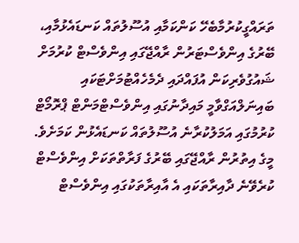ތަރައްގީކުރުމާބެހޭ ކަންކަމާއި އުސޫލުތައް ކަނޑައެޅުމާއި، ބޭރުގެ އިންވެސްޓަރުން ރާއްޖޭގައި އިންވެސްޓް ކުރުމަށް ޝައުގުވެރިކަން އުފައްދައި ދެމެހެއްޓުމަށްޓަކައި ބައިނަލްއަގްވާމީ މައިދާނުގައި އިންވެސްޓްމަންޓް ޕްރޮމޯޓް ކުރުމުގައި އަމަލުކުރާނެ އުސޫލުތައް ކަނޑައެޅުން ކަމަށެވެ.
މީގެ އިތުރުން ރާއްޖޭގައި ބޭރުގެ ފަރާތްތަކަށް އިންވެސްޓް ކުރެވޭނެ ދާއިރާތަކައި އެ އާއިރާތަކުގައި އިންވެސްޓް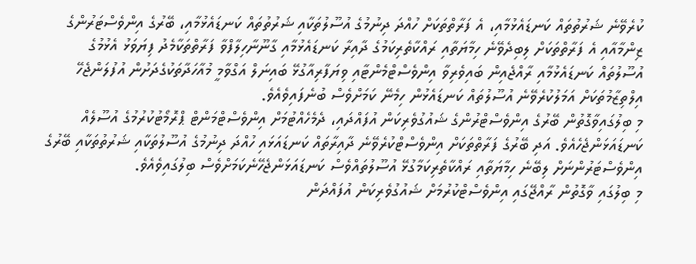ކުރެވޭނެ ޝަރުތުތައް ކަނޑައެޅުމާއި، އެ ފަރާތްތަކަށް ހުއްދަ ދިނުމުގެ އުސޫލުތަކާއި ޝަރުތުތައް ކަނޑައެޅުމާއި، ބޭރުގެ އިންވެސްޓަރުންގެ ޒިންމާއާއި އެ ފަރާތްތަކަށް ލިބިދެވޭނެ ހިމާޔަތާއި ރައްކާތެރިކަމުގެ ދާއިރާ ކަނޑައެޅުމާއި ގާނޫނާހިލާފްވާ ފަރާތްތަކާމެދު ފިޔަވަޅު އެޅުމުގެ އުސޫލުތައް ކަނޑައެޅުމާއި ރާއްޖެއިން ބައިވެރިވާ އިންވެސްޓްމެންޓާއި ވިޔަފާރިއާގުޅޭ ބައިނަލް އަގްވާމީ މުއާހަދާތަކުގެދަށުން އުފުލަންޖެހޭ އިލްތިޒާމުތަކަށް އަމަލުކުރެވޭނެ އުސޫލުތައް ކަނޑައެޅުން ހިމެނޭ ކަމަށްވެސް ބުނެފައިވެއެވެ.
މި ބިލުގައިވާގޮތުން ބޭރުގެ އިންވެސްޓްރުންގެ ޝައުގުވެރިކަން އުފައްދައި، ދެމެހެއްޓުމަށް އިންވެސްޓްމަންޓް ޕްރޮމޯޓުކުރުމުގެ އުސޫލެއް ކަނޑައަޅަންޖެހެއެވެ. އަދި ބޭރުގެ ފަރާތްތަކަށް އިންވެސްޓްކުރެވޭނެ ދާއިރާތައް ކަނޑައަޅައި ހުއްދަ ދިނުމުގެ އުސޫލުތަކާއި ޝަރުތުތަކާއި ބޭރުގެ އިންވެސްޓަރުންނަށް ލިބޭނެ ހިމާޔަތާއި ރައްކާތެރިކަމާގުޅޭ އުސޫލުތައްވެސް ކަނޑައަޅަންޖެހޭނެކަމަށްވެސް ބިލުގައިވެއެވެ.
މި ބިލުގައި ވާގޮތުން ރާއްޖޭގައި އިންވެސްޓްކުރުމަށް ޝައުގުވެރިކަން އުފައްދަން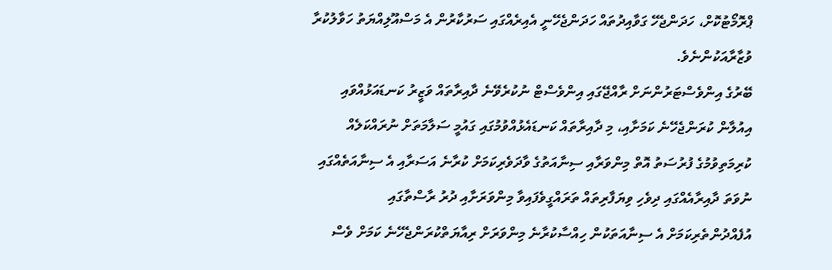ޕްރޮމޯޓުކޮށް، ހަދަންޖެހޭ ގަވާއިދުތައް ހަދަންޖެހޭނީ އެއިރެއްގައި ސަރުކާރުން އެ މަސްއޫލިއްޔަތު ހަވާލުކުރާ ވުޒާރާއަކުންނެވެ.
ބޭރުގެ އިންވެސްޓަރުންނަށް ރާއްޖޭގައި އިންވެސްޓް ނުކުރެވޭނެ ދާއިރާތައް ވަޒީރު ކަނޑައަޅުއްވައި އިއުލާން ކުރަންޖެހޭނެ ކަމަށާއި، މި ދާއިރާތައް ކަނޑައެޅުއްވުމުގައި ގައުމީ ސަލާމަތަށް ނުރައްކަލެއް ކުރިމަތިވުމުގެ ފުރުސަތު އޮތް މިންވަރާއި ސިނާއަތުގެ ވާދަވެރިކަމަށް ކުރާނެ އަސަރާއި އެ ސިނާއަތެއްގައި ނުވަތަ ދާއިރާއެއްގައި ދިވެހި ވިޔަފާރިތައް ތަރައްގީވެފައިވާ މިންވަރަށާއި ދުރު ރާސްތާގައި އުފެއްދުންތެރިކަމަށް އެ ސިނާއަތަކުން ހިއްސާކުރާނެ މިންވަރަށް ރިއާޔަތްކުރަންޖެހޭނެ ކަމަށް ވެސް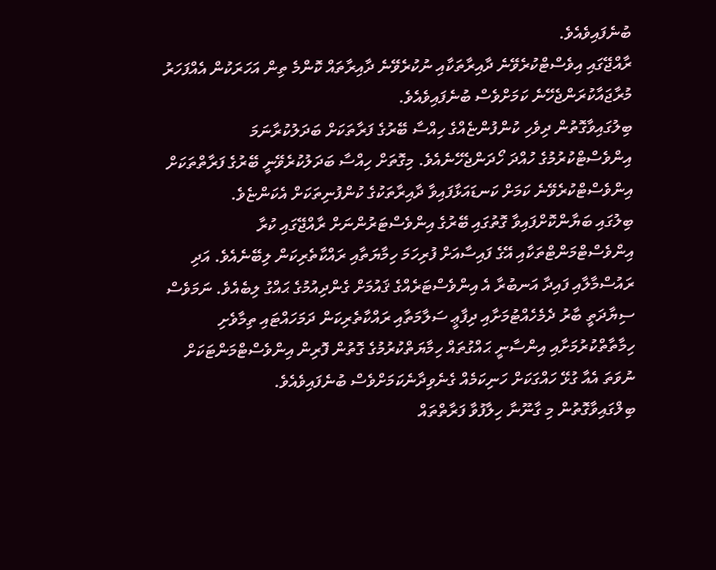ބުނެފައިވެއެވެ.
ރާއްޖޭގައި އިވެސްޓްކުރެވޭނެ ދާއިރާތަކާއި ނުކުރެވޭނެ ދާއިރާތައް ކޮންމެ ތިން އަހަރަކުން އެއްފަހަރު މުރާޖައާކުރަންޖެހޭނެ ކަމަށްވެސް ބުނެފައިވެއެވެ.
ބިލުގައިވާގޮތުން ދިވެހި ކުންފުންޏެއްގެ ހިއްސާ ބޭރުގެ ފަރާތަކަށް ބަދަލުކުރާނަމަ އިންވެސްޓްކުރުމުގެ ހުއްދަ ހޯދަންޖެހޭނެއެވެ. މިގޮތަށް ހިއްސާ ބަދަލުކުރެވޭނީ ބޭރުގެ ފަރާތްތަކަށް އިންވެސްޓްކުރެވޭނެ ކަމަށް ކަނޑައަޅާފައިވާ ދާއިރާތަކުގެ ކުންފުނިތަކަށް އެކަންޏެވެ.
ބިލުގައި ބަޔާންކޮށްފައިވާ ގޮތުގައި ބޭރުގެ އިންވެސްޓަރުންނަށް ރާއްޖޭގައި ކުރާ އިންވެސްޓްމަންޓްތަކާއި އޭގެ ފައިސާއަށް ފުރިހަމަ ހިމާޔަތާއި ރައްކާތެރިކަން ލިބޭނެއެވެ. އަދި ރައުސްމާލާއި ފައިދާ އަނބުރާ އެ އިންވެސްޓަރެއްގެ ޤައުމަށް ގެންދިއުމުގެ ޙައްގު ލިބެއެވެ. ނަމަވެސް ސިޔާދަތީ ބާރު ދެމެހެއްޓުމަށާއި ދިފާޢީ ސަލާމަތާއި ރައްކާތެރިކަން ދަމަހައްޓައި ތިމާވެށި ހިމާތާތްކުރުމަށާއި އިންސާނީ ޙައްގުތައް ހިމާޔަތްކުރުމުގެ ގޮތުން ފޮރިން އިންވެސްޓްމަންޓަކަށް ނުވަތަ އެއާ ގުޅޭ ހައްގަކަށް ހަނިކަމެއް ގެނެވިދާނެކަމަށްވެސް ބުނެފައިވެއެވެ.
ބިލްގައިވާގޮތުން މި ގާނޫނާ ހިލާފުވާ ފަރާތްތައް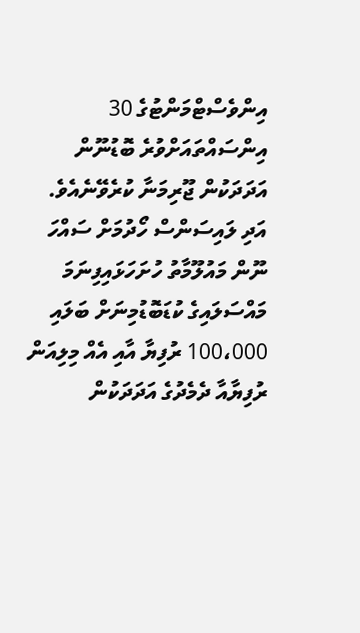އިންވެސްޓްމަންޓުގެ 30 އިންސައްތައަށްވުރެ ބޮޑުނޫން އަދަދަކުން ޖޫރިމަނާ ކުރެވޭނެއެވެ. އަދި ލައިސަންސް ހޯދުމަށް ސައްހަ ނޫން މައުލޫމާތު ހުށަހަޅައިފިނަމަ މައްސަލައިގެ ކުޑަބޮޑުމިނަށް ބަލައި 100،000 ރުފިޔާ އާއި އެއް މިލިއަން ރުފިޔާއާ ދެމެދުގެ އަދަދަކުން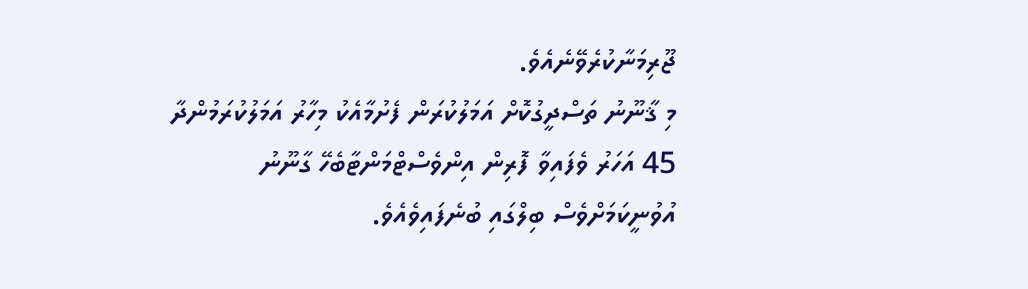ޖޫރިމަނާކުރެވޭނެއެވެ.
މި ޤާނޫނު ތަސްދީގުކޮށް އަމަލުކުރަން ފެށުމާއެކު މިހާރު އަމަލުކުރަމުންދާ 45 އަހަރު ވެފައިވާ ފޮރިން އިންވެސްޓްމަންޓާބެހޭ ގާނޫނު އުވުނީކަމަށްވެސް ބިލްގައި ބުނެފައިވެއެވެ.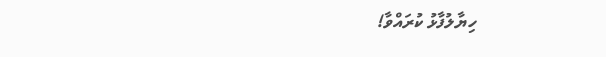ހިޔާލުފާޅު ކުރައްވާ!